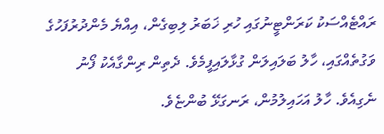ރައްޓެއްސަކު ކަރަންޓީނުގައި ހުރި ޚަބަރު ލިބިގެން، އިއްޔެ މެންދުރުފަހުގެ ވަގުތެއްގައި، ހާލު ބަލައިލަން ގުޅާލައިފީމެވެ. ދެތިން ރިންގާއެކު ފޯނު ނެގިއެވެ. ހާލު އަހައިލުމުން، ރަނގަޅޭ ބުންޏެވެ.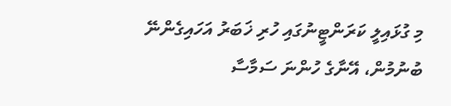މި ގުޅައިލީ ކަރަންޓީނުގައި ހުރި ޚަބަރު އަހައިގެންނޭ ބުނުމުން، އޭނާގެ ހުންނަ ސަމާސާ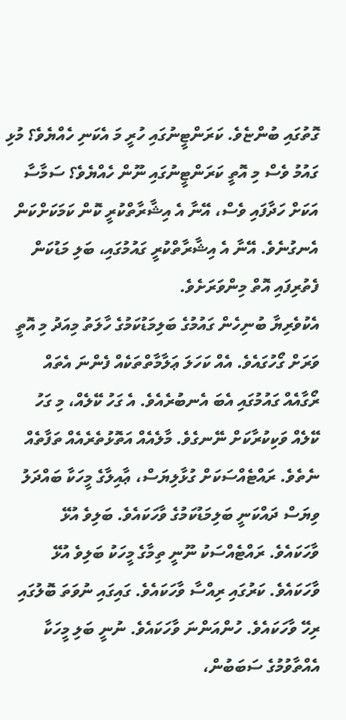ގޮތުގައި ބުންޏެވެ. ކަރަންޓީނުގައި ހުރީ މަ އެކަނި ހެއްޔެވެ؟ މުޅި ގައުމު ވެސް މި އޮތީ ކަރަންޓީނުގައި ނޫން ހެއްޔެވެ؟ ސަމާސާ އަކަށް ހަދާފައި ވެސް، އޭނާ އެ އިޝާރާތްކުރީ ކޮން ކަމަކަށްކަން އެނގުނެވެ. އޭނާ އެ އިޝާރާތްކުރީ ގައުމުގައި، ބަލި މަޑުކަން ފެތުރިފައި އޮތް މިންވަރަށެވެ.
އެކުވެރިޔާ ބުނިހެން ގައުމުގެ ބަލިމަޑުކަމުގެ ހާލަތު މިއަދު މި އޮތީ ވަރަށް ގޯހުގައެވެ. އެއް ކަހަލަ ޢަލާމާތްތަކެއް ފެންނަ އެތައް ރޯގާއެއް ގައުމުގައި އެބަ އެނބުރެއެވެ. އެ ގަހު ކޭލެއް، މި ގަހު ކޭލެއް ވަކިކުރާކަށް ނޭނގެވެ. މާލެއެއް އަތޮޅުތެރެއެއް ތަފާތެއް ނެތެވެ. ރައްޓެއްސަކަށް ގުޅާލިޔަސް، ޢާއިލާގެ މީހަކާ ބައްދަލު ވިޔަސް ދައްކަނީ ބަލިމަޑުކަމުގެ ވާހަކައެވެ. ބަލިވެ އުޅޭ ވާހަކައެވެ. ރައްޓެއްސަކު ނޫނީ ތިމާގެ މީހަކު ބަލިވެ އުޅޭ ވާހަކައެވެ. ކަރުގައި ރިއްސާ ވާހަކައެވެ. ގައިގައި ނުވަތަ ބޮލުގައި ރިހޭ ވާހަކައެވެ. ހުންއަންނަ ވާހަކައެވެ. ނުނީ ބަލި މީހަކާ އެއްތާވުމުގެ ސަބަބުން،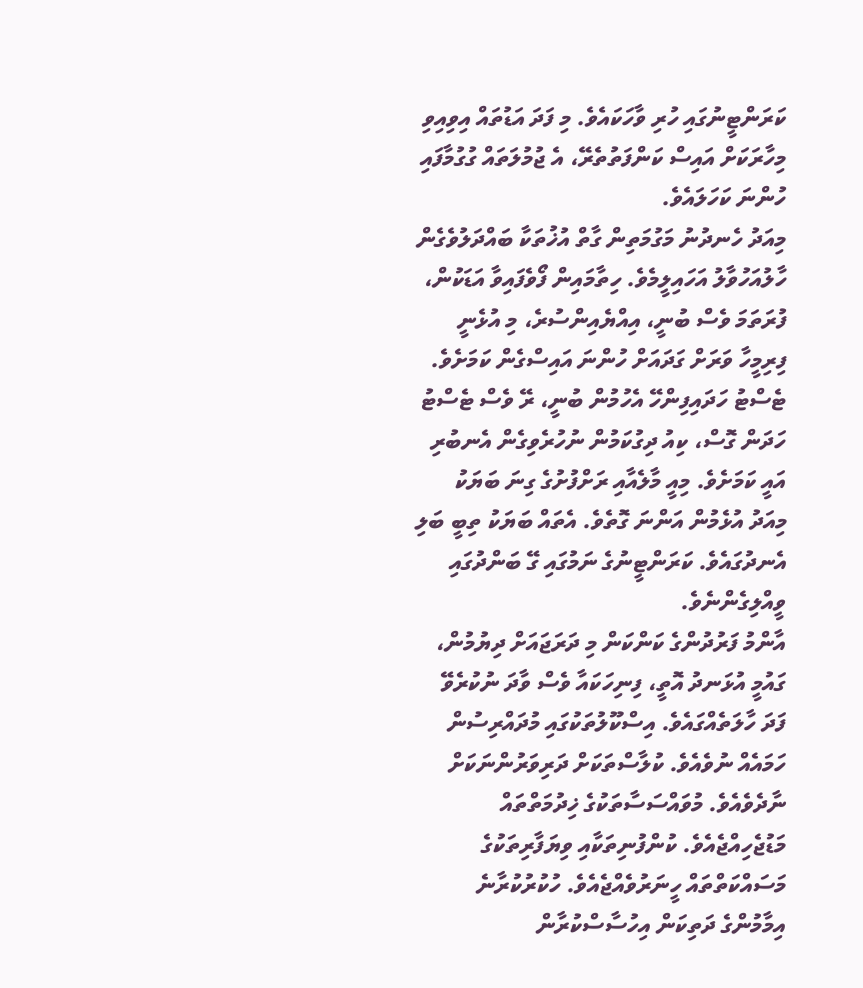ކަރަންޓީނުގައި ހުރި ވާހަކައެވެ. މި ފަދަ އަޑުތައް އިވިއިވި މިހާރަކަށް އައިސް ކަންފަތުތެރޭ، އެ ޖުމުލަތައް ގުގުމާފައި ހުންނަ ކަހަލައެވެ.
މިއަދު ހެނދުނު މަގުމަތިން ގާތް އުޚުތަކާ ބައްދަލުވެގެން ހާލުއަހުވާލު އަހައިލީމެވެ. ހިތާމައިން ފޯވެފައިވާ އަޑަކުން، ފުރަތަމަ ވެސް ބުނީ، އިއްޔެއިންސުރެ، މި އުޅެނީ ފިރިމީހާ ވަރަށް ގަދައަށް ހުންނަ އައިސްގެން ކަމަށެވެ. ޓެސްޓު ހަދައިފިންހޭ އެހުމުން ބުނީ، ރޭ ވެސް ޓެސްޓު ހަދަން ގޮސް، ކިއު ދިގުކަމުން ނުހުރެވިގެން އެނބުރި އައީ ކަމަށެވެ. މިއީ މާލެއާއި ރަށްފުށުގެ ގިނަ ބަޔަކު މިއަދު އުޅެމުން އަންނަ ގޮތެވެ. އެތައް ބަޔަކު ތިބީ ބަލި އެނދުގައެވެ. ކަރަންޓީނުގެ ނަމުގައި ގޭ ބަންދުގައި ވީއްލިގެންނެވެ.
އާންމު ފަރުދުންގެ ކަންކަން މި ދަރަޖައަށް ދިޔުމުން، ގައުމީ އުޅަނދު އޮތީ، ފިނިހަކައާ ވެސް ވާދަ ނުކުރެވޭ ފަދަ ހާލަތެއްގައެވެ. އިސްކޫލުތަކުގައި މުދައްރިސުން ހަމައެއް ނުވެއެވެ. ކުލާސްތަކަށް ދަރިވަރުންނަކަށް ނާދެވެއެވެ. މުވައްސަސާތަކުގެ ޚިދުމަތްތައް މަޑުޖެހިއްޖެއެވެ. ކުންފުނިތަކާއި ވިޔަފާރިތަކުގެ މަސައްކަތްތައް ހީނަރުވެއްޖެއެވެ. ހުކުރުކުރާނެ އިމާމުންގެ ދަތިކަން އިހުސާސްކުރާން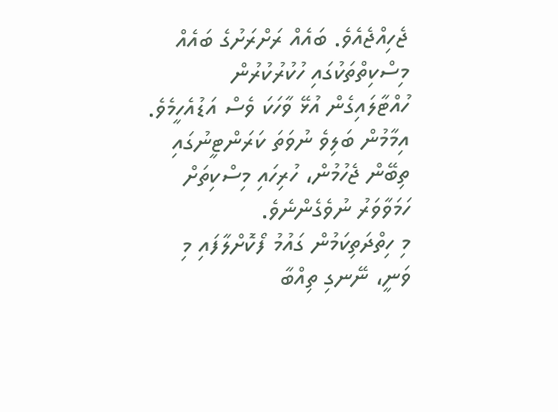ޖެހިއްޖެއެވެ. ބައެއް ރަށްރަށުގެ ބައެއް މިސްކިތްތަކުގައި ހުކުރުކުރުން ހުއްޓާލައިގެން އުޅޭ ވާހަކަ ވެސް އަޑުއެހީމެވެ. އިމާމުން ބަލިވެ ނުވަތަ ކަރަންޓީނުގައި ތިބޭން ޖެހުމުން، ހުރިހައި މިސްކިތަށް ހަމަވާވަރު ނުވެގެންނެވެ.
މި ހިތްދަތިކަމުން ގައުމު ފޯކޮށްލާފައި މި ވަނީ، ނޭނގި ތިއްބާ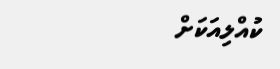ކުއްލިއަކަށް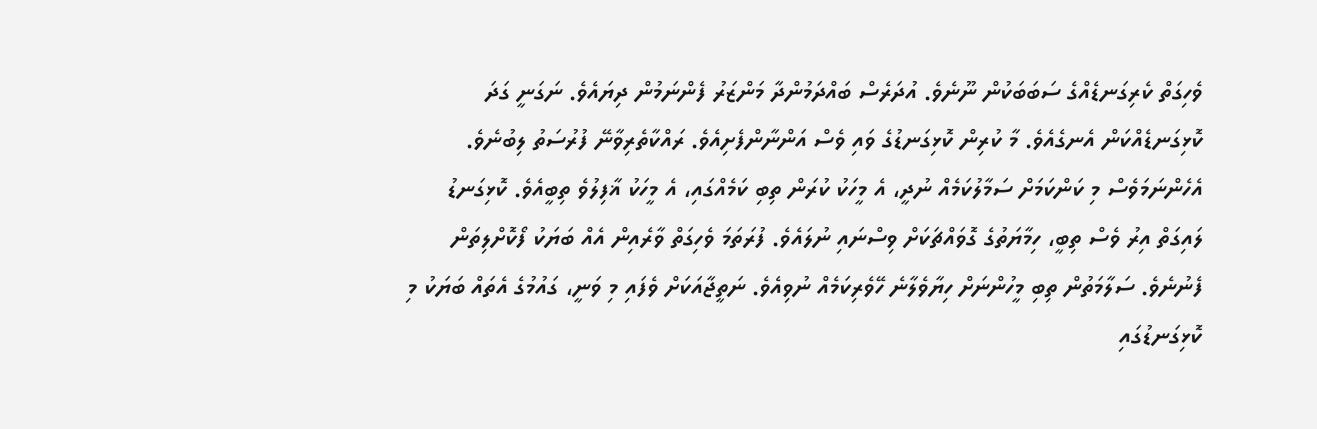ވެހިގަތް ކެރިގަނޑެއްގެ ސަބަބަކުން ނޫނެވެ. އުދަރެސް ބައްދަމުންދާ މަންޒަރު ފެންނަމުން ދިޔައެވެ. ނަގަނީ ގަދަ ކޮޅިގަނޑެއްކަން އެނގެއެވެ. މާ ކުރިން ކޮޅިގަނޑުގެ ވައި ވެސް އަންނާންފެށިއެވެ. ރައްކާތެރިވާނޭ ފުރުސަތު ލިބުނެވެ. އެހެންނަމަވެސް މި ކަންކަމަށް ސަމާލުކަމެއް ނުދީ، އެ މީހަކު ކުރަން ތިބި ކަމެއްގައި، އެ މީހަކު ޣާފިލުވެ ތިބީއެވެ. ކޮޅިގަނޑު ލައިގަތް އިރު ވެސް ތިބީ، ހިމާޔަތުގެ ގޮވައްޗަކަށް ވިސްނައި ނުލައެވެ. ފުރަތަމަ ވެހިގަތް ވާރެއިން އެއް ބަޔަކު ފޯކޮށްލިތަން ފެނުނެވެ. ސަލާމަތުން ތިބި މީހުންނަށް ހިޔާވެލާނެ ހޭވެރިކަމެއް ނުވިއެވެ. ނަތީޖާއަކަށް ވެފައި މި ވަނީ، ގައުމުގެ އެތައް ބަޔަކު މި ކޮޅިގަނޑުގައި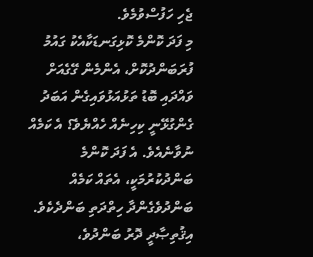ޖެހި ހަފުސްވުމެވެ.
މި ފަދަ ކޮންމެ ކޮޅިގަނޑަކާއެކު ގައުމު ފުރަބަންދުކޮށް، އެންމެން ގޭގެއަށް ވައްދައި ބޮޑު ތަޅުއަޅުވައިގެން އަބަދު ގެންގުޅޭނީ ކިހިނެއް ހެއްޔެވެ؟ އެ ކަމެއް ނުވާނެއެވެ. އެ ފަދަ ކޮންމެ ބަންދުކުރުމަކީ، އެތައް ކަމެއް ބަންދުވެގެންދާ ހިތްދަތި ބަންދެކެވެ. އިޤުތިޞާދީ ދޮރު ބަންދުވެ،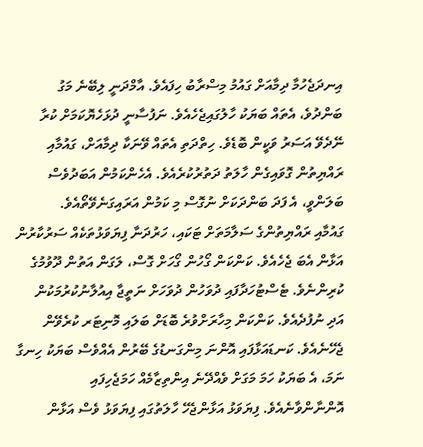އިނދަޖެހުމާ ދިމާއަށް ގައުމު މިސްރާބު ހިފައެވެ. އާމްދަނީ ލިބޭނެ މަގު ބަންދުވެ، އެތައް ބަޔަކު ހާލުގައިޖެހެއެވެ. ނަފުސާނީ ދުޅަހެޔޮކަމަށް ކުރާ ނޭދެވޭ އަސަރު ވަކީން ބޮޑެވެ. ހިތްދަތި އެތައް ވޭނަކާ ދިމާއަށް، ގައުމާއި ރައްޔިތުން ގޮވައިގެން ހާލަތު ދަތުރުކުރެއެވެ. އެހެންކަމުން އަބަދުވެސް ބަލަންވީ، އެ ފަދަ ބަންދަކަށް ނުގޮސް މި ކަމުން އަރައިގަނެވޭތޯއެވެ.
ގައުމާއި ރައްޔިތުންގެ ސަލާމަތަށް ޓަކައި، ހަރުދަނާ ފިޔަވަޅުތަކެއް ސަރުކާރުން އަޅާން އެބަ ޖެހެއެވެ. ކަންކަން ގޯހުން ގޯހަށް ގޮސް، ލަގަން އަތުން ދޫވުމުގެ ކުރިންނެވެ. ޓެސްޓުހަދާފައި ދުވަހުން ދުވަހަށް ނަތީޖާ އިއުލާނުކުރުމަކުން އަދި ނުފުދެއެވެ. ކަންކަން މިހާރަށްވުރެ ބޮޑަށް ބަލައި މޮނިޓަރ ކުރެވޭން ޖެހޭނެއެވެ. ކަނޑައަޅާފައި އޮންނަ މިންގަނޑުގެ ބޭރުން އެއްވެސް ބަޔަކު ހިނގާ ނަމަ، އެ ބަޔަކު ހަމަ މަގަށް ވެއްދޭނެ އިންތިޒާމެއް ހަމަޖެހިފައި އޮންނާންވާނެއެވެ. ފިޔަވަޅު އަޅާންޖެހޭ ހާލަތުގައި ފިޔަވަޅު ވެސް އަޅާން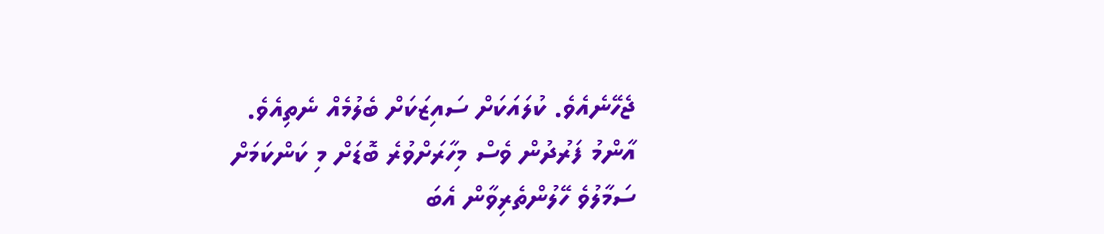ޖެހޭނެއެވެ. ކުލައަކަށް ސައިޒަކަށް ބެލުމެއް ނެތިއެވެ.
އާންމު ފަރުދުން ވެސް މިހާރަށްވުރެ ބޮޑަށް މި ކަންކަމަށް ސަމާލުވެ ހޭލުންތެރިވާން އެބަ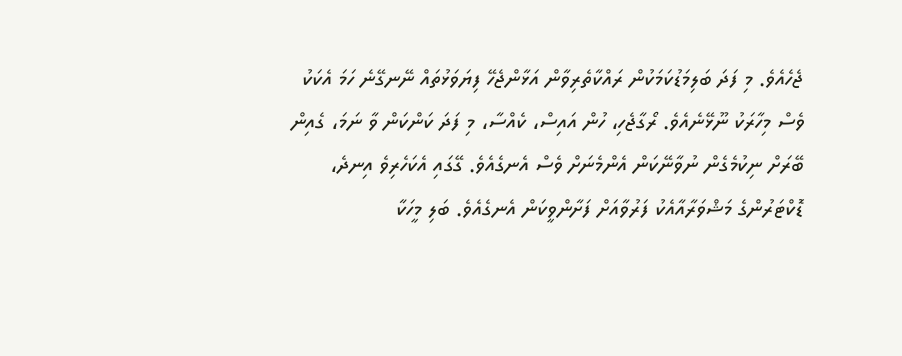ޖެހެއެވެ. މި ފަދަ ބަލިމަޑުކަމަކުން ރައްކާތެރިވާން އަޅާންޖެހޭ ފިޔަވަޅުތައް ނޭނގޭނެ ހަމަ އެކަކު ވެސް މިހާރަކު ނޫޅޭނެއެވެ. ރޯގާޖެހި، ހުން އައިސް، ކެއްސާ، މި ފަދަ ކަންކަން ވާ ނަމަ، ގެއިން ބޭރަށް ނިކުމެގެން ނުވާނޭކަން އެންމެނަށް ވެސް އެނގެއެވެ. ގޭގައި އެކަހެރިވެ އިނދެ، ޑޮކްޓަރުންގެ މަޝްވަރާއާއެކު ފަރުވާއަށް ފަށާންވީކަން އެނގެއެވެ. ބަލި މީހަކާ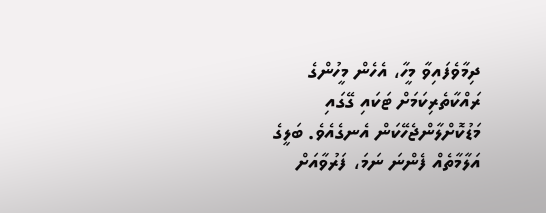ދިމާވެފައިވާ މީހާ، އެހެން މީހުންގެ ރައްކާތެރިކަމަށް ޓަކައި ގޭގައި މަޑުކޮށްލާންޖެހޭކަން އެނގެއެވެ. ބަލީގެ އަލާމާތެއް ފެންނަ ނަމަ، ފަރުވާއަށް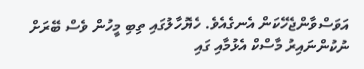އަވަސްވާންޖެހޭކަން އެނގެއެވެ. ހެޔޮހާލުގައި ތިބި މީހުން ވެސް ބޭރަށް ނުކުންނައިރު މާސްކް އެޅުމާއި ގައި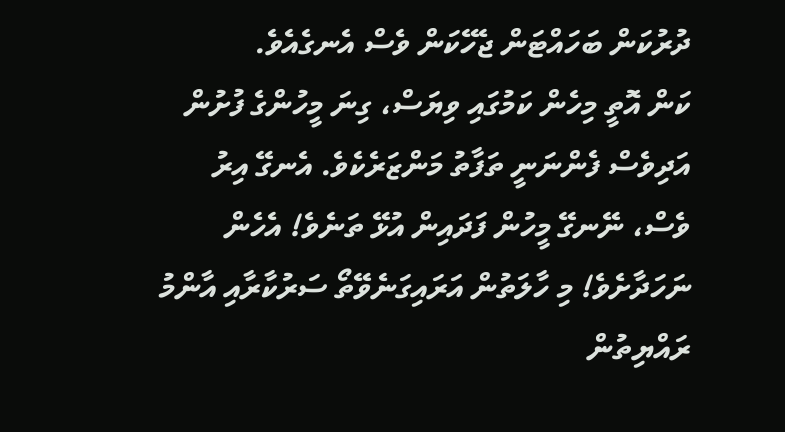ދުރުކަން ބަހައްޓަން ޖެހޭކަން ވެސް އެނގެއެވެ.
ކަން އޮތީ މިހެން ކަމުގައި ވިޔަސް، ގިނަ މީހުންގެ ފުށުން އަދިވެސް ފެންނަނީ ތަފާތު މަންޒަރެކެވެ. އެނގޭ އިރު ވެސް، ނޭނގޭ މީހުން ފަދައިން އުޅޭ ތަނެވެ! އެހެން ނަހަދާށެވެ! މި ހާލަތުން އަރައިގަނެވޭތޯ ސަރުކާރާއި އާންމު ރައްޔިތުން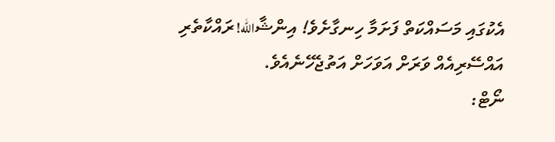އެކުގައި މަސައްކަތް ފަށަމާ ހިނގާށެވެ! އިންޝާالله! ރައްކާތެރި އައްސޭރިއެއް ވަރަށް އަވަހަށް އަތުޖެހޭނެއެވެ.
ނޯޓް: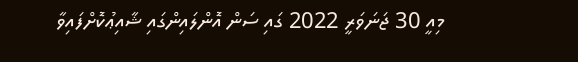މިއީ 30 ޖަނަވަރީ 2022 ގައި ސަން އޮންލައިންގައި ޝާއިޢުކޮށްފައިވާ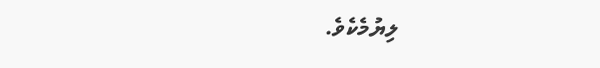ލިޔުމެކެވެ.